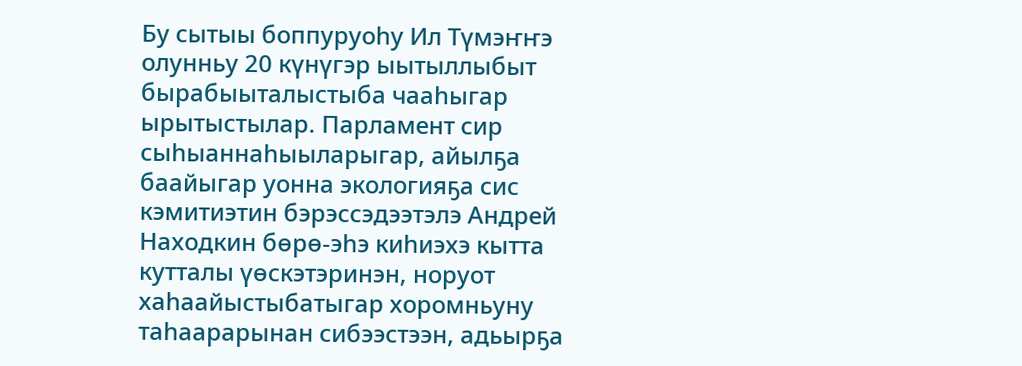Бу сытыы боппуруоһу Ил Түмэҥҥэ олунньу 20 күнүгэр ыытыллыбыт бырабыыталыстыба чааһыгар ырытыстылар. Парламент сир сыһыаннаһыыларыгар, айылҕа баайыгар уонна экологияҕа сис кэмитиэтин бэрэссэдээтэлэ Андрей Находкин бөрө-эһэ киһиэхэ кытта кутталы үөскэтэринэн, норуот хаһаайыстыбатыгар хоромньуну таһаарарынан сибээстээн, адьырҕа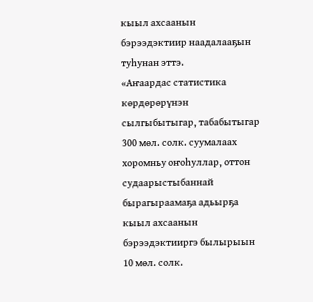кыыл ахсаанын бэрээдэктиир наадалааҕын туһунан эттэ.
«Аҥаардас статистика көрдөрөрүнэн сылгыбытыгар, табабытыгар 300 мөл. солк. суумалаах хоромньу оҥоһуллар, оттон судаарыстыбаннай бырагыраамаҕа адьырҕа кыыл ахсаанын бэрээдэктииргэ былырыын 10 мөл. солк.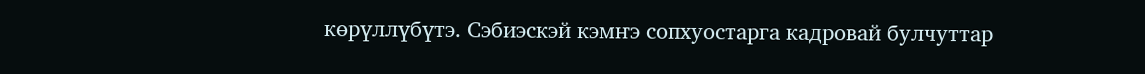көрүллүбүтэ. Сэбиэскэй кэмҥэ сопхуостарга кадровай булчуттар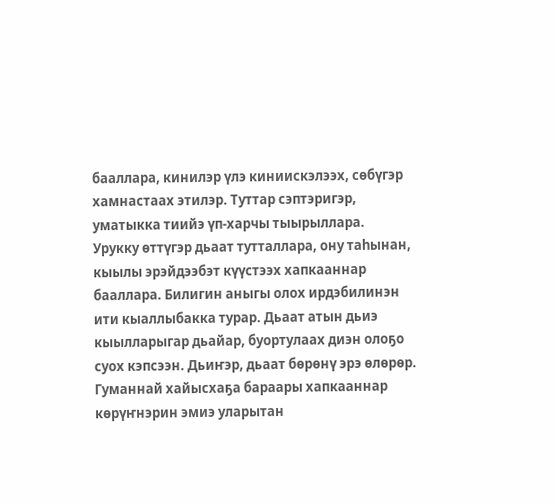бааллара, кинилэр үлэ киниискэлээх, сөбүгэр хамнастаах этилэр. Туттар сэптэригэр, уматыкка тиийэ үп-харчы тыырыллара.
Урукку өттүгэр дьаат тутталлара, ону таһынан, кыылы эрэйдээбэт күүстээх хапкааннар бааллара. Билигин аныгы олох ирдэбилинэн ити кыаллыбакка турар. Дьаат атын дьиэ кыылларыгар дьайар, буортулаах диэн олоҕо суох кэпсээн. Дьиҥэр, дьаат бөрөнү эрэ өлөрөр.
Гуманнай хайысхаҕа бараары хапкааннар көрүҥнэрин эмиэ уларытан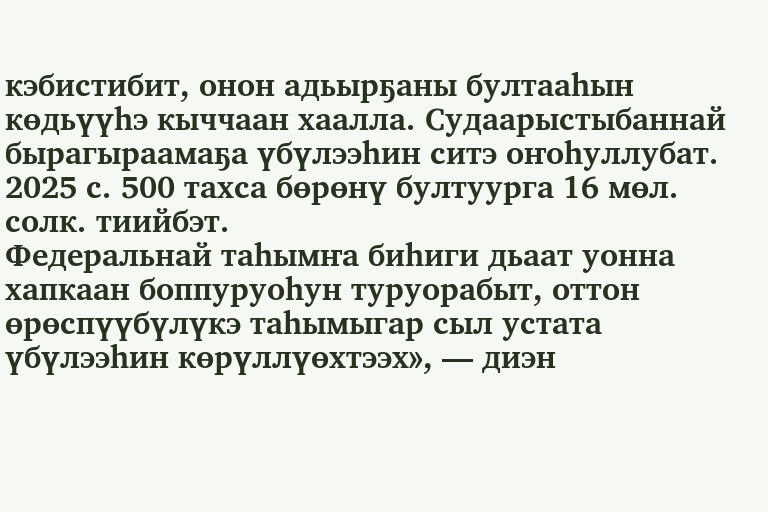кэбистибит, онон адьырҕаны бултааһын көдьүүһэ кыччаан хаалла. Судаарыстыбаннай бырагыраамаҕа үбүлээһин ситэ оҥоһуллубат. 2025 с. 500 тахса бөрөнү бултуурга 16 мөл. солк. тиийбэт.
Федеральнай таһымҥа биһиги дьаат уонна хапкаан боппуруоһун туруорабыт, оттон өрөспүүбүлүкэ таһымыгар сыл устата үбүлээһин көрүллүөхтээх», — диэн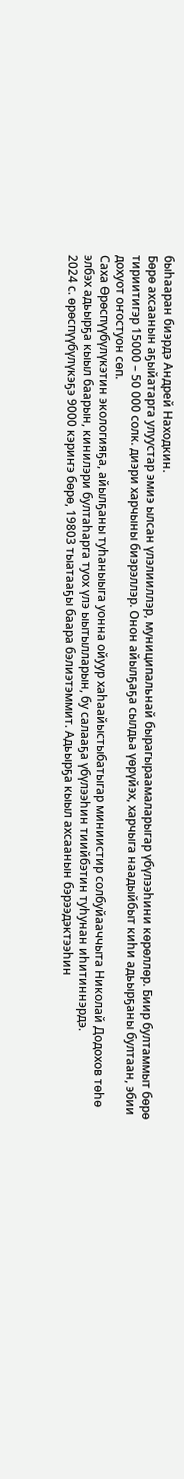быһааран биэрдэ Андрей Находкин.
Бөрө ахсаанын аҕыйатарга улуустар эмиэ ылсан үлэлииллэр, муниципальнай бырагыраамаларыгар үбүлээһини көрөллөр. Биир бултаммыт бөрө тириитигэр 15000 – 50 000 солк. диэри харчыны биэрэллэр. Онон айылҕаҕа сылдьа үөрүйэх, харчыга наадыйбыт киһи адьырҕаны бултаан, эбии дохуот оҥостуон сөп.
Саха Өрөспүүбүлүкэтин экологияҕа, айылҕаны туһаныыга уонна ойуур хаһаайыстыбатыгар миниистир солбуйааччыта Николай Додохов төһө элбэх адьырҕа кыыл баарын, кинилэри бултаһарга туох үлэ ыытылларын, бу салааҕа үбүлээһин тиийбэтин туһунан иһитиннэрдэ.
2024 с. өрөспүүбүлүкэҕэ 9000 кэриҥэ бөрө, 19803 тыатааҕы баара бэлиэтэммит. Адьырҕа кыыл ахсаанын бэрээдэктээһин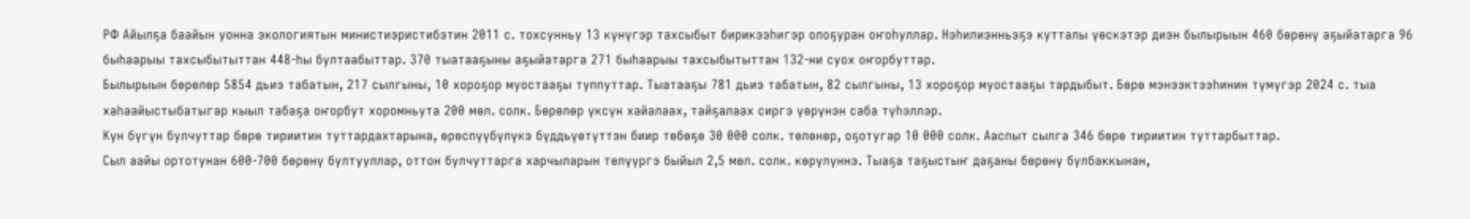РФ Айылҕа баайын уонна экологиятын министиэристибэтин 2011 с. тохсунньу 13 күнүгэр тахсыбыт бирикээһигэр олоҕуран оҥоһуллар. Нэһилиэнньэҕэ кутталы үөскэтэр диэн былырыын 460 бөрөнү аҕыйатарга 96 быһаарыы тахсыбытыттан 448-һы бултаабыттар. 370 тыатааҕыны аҕыйатарга 271 быһаарыы тахсыбытыттан 132-ни суох оҥорбуттар.
Былырыын бөрөлөр 5854 дьиэ табатын, 217 сылгыны, 10 хороҕор муостааҕы туппуттар. Тыатааҕы 781 дьиэ табатын, 82 сылгыны, 13 хороҕор муостааҕы тардыбыт. Бөрө мэнээктээһинин түмүгэр 2024 с. тыа хаһаайыстыбатыгар кыыл табаҕа оҥорбут хоромньута 200 мөл. солк. Бөрөлөр үксүн хайалаах, тайҕалаах сиргэ үөрүнэн саба түһэллэр.
Күн бүгүн булчуттар бөрө тириитин туттардахтарына, өрөспүүбүлүкэ бүддьүөтүттэн биир төбөҕө 30 000 солк. төлөнөр, оҕотугар 10 000 солк. Ааспыт сылга 346 бөрө тириитин туттарбыттар.
Сыл аайы ортотунан 600-700 бөрөнү бултууллар, оттон булчуттарга харчыларын төлүүргэ быйыл 2,5 мөл. солк. көрүлүннэ. Тыаҕа таҕыстыҥ даҕаны бөрөнү булбаккынан,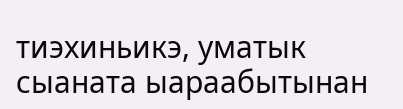тиэхиньикэ, уматык сыаната ыараабытынан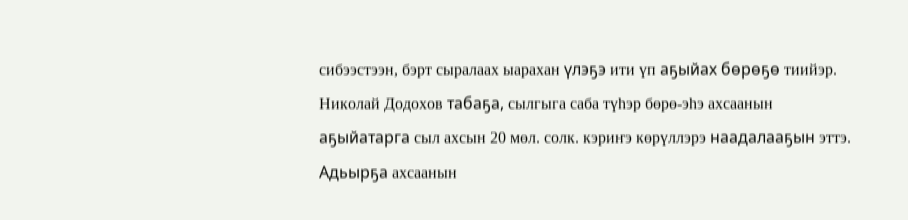сибээстээн, бэрт сыралаах ыарахан үлэҕэ ити үп аҕыйах бөрөҕө тиийэр.
Николай Додохов табаҕа, сылгыга саба түһэр бөрө-эһэ ахсаанын аҕыйатарга сыл ахсын 20 мөл. солк. кэриҥэ көрүллэрэ наадалааҕын эттэ. Адьырҕа ахсаанын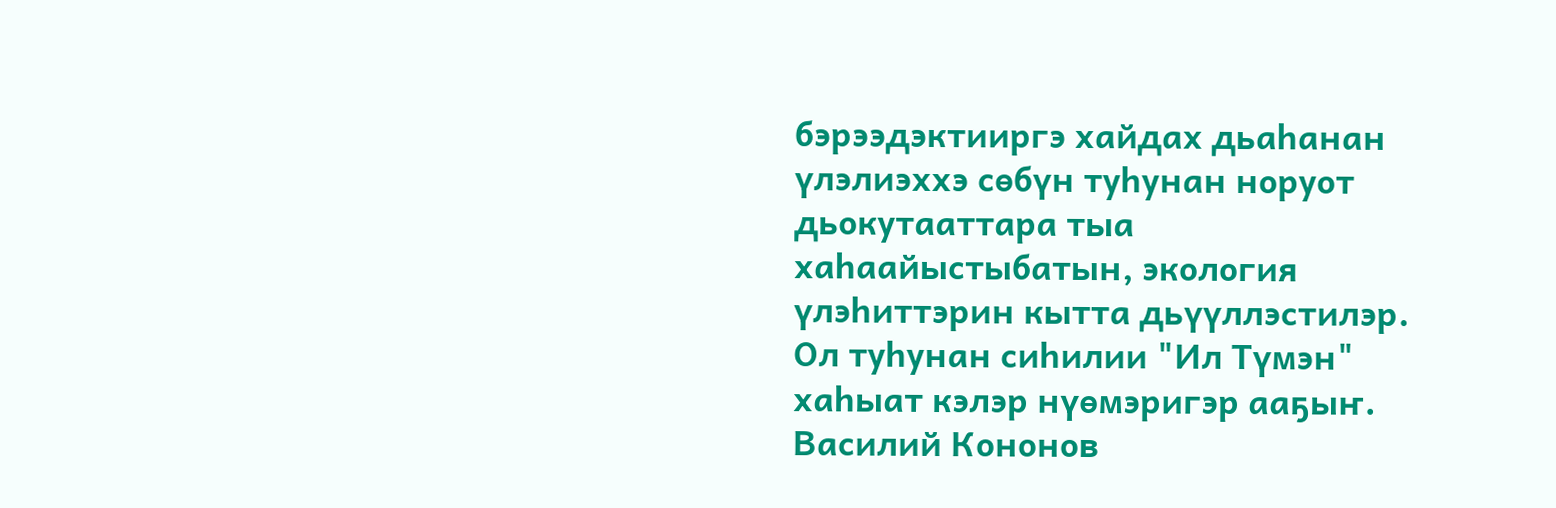бэрээдэктииргэ хайдах дьаһанан үлэлиэххэ сөбүн туһунан норуот дьокутааттара тыа хаһаайыстыбатын, экология үлэһиттэрин кытта дьүүллэстилэр.
Ол туһунан сиһилии "Ил Түмэн" хаһыат кэлэр нүөмэригэр ааҕыҥ.
Василий Кононов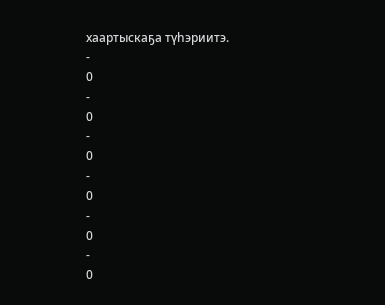хаартыскаҕа түһэриитэ.
-
0
-
0
-
0
-
0
-
0
-
0